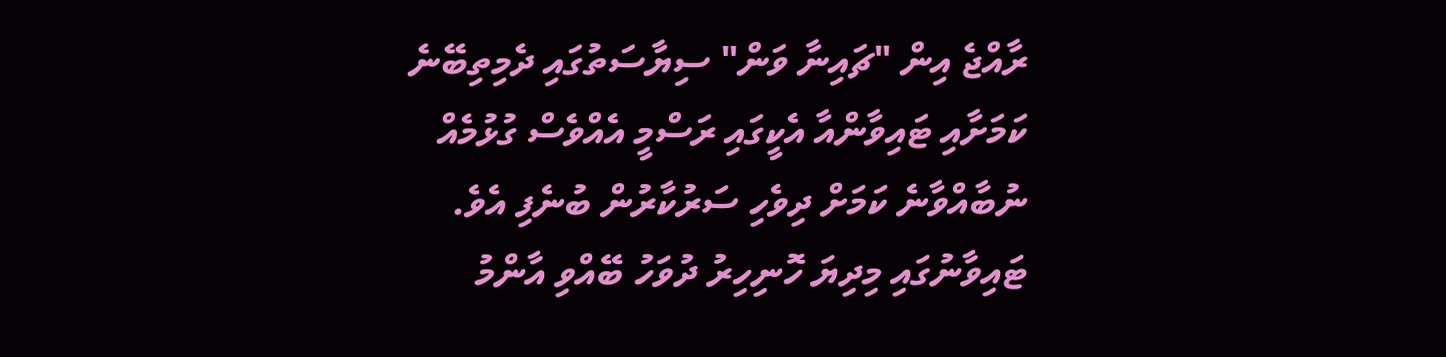ރާއްޖެ އިން "ޗައިނާ ވަން" ސިޔާސަތުގައި ދެމިތިބޭނެ ކަމަށާއި ޓައިވާންއާ އެކީގައި ރަސްމީ އެއްވެސް ގުޅުމެއް ނުބާއްވާނެ ކަމަށް ދިވެހި ސަރުކާރުން ބުނެފި އެވެ.
ޓައިވާނުގައި މިދިޔަ ހޮނިހިރު ދުވަހު ބޭއްވި އާންމު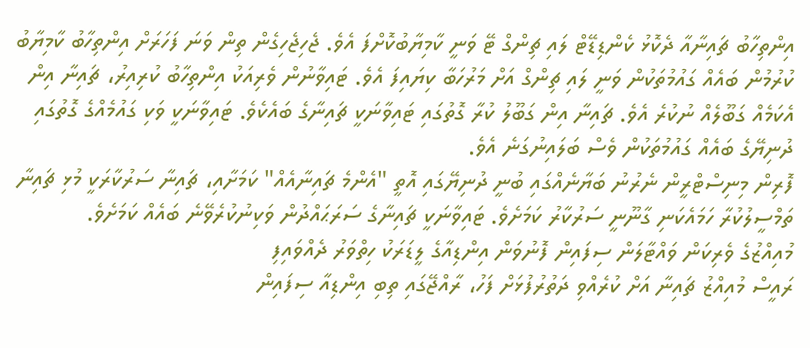އިންތިހާބު ޗައިނާއާ ދެކޮޅު ކެންޑިޑޭޓް ލައި ޗިންގް ޓޭ ވަނީ ކާމިޔާބުކޮށްފަ އެވެ. ޖެހިޖެހިގެން ތިން ވަނަ ފަހަރަށް އިންތިހާބު ކާމިޔާބު ކުރުމުން ބައެއް ގައުމުތަކުން ވަނީ ލައި ޗިންގް އަށް މަރުހަބާ ކިޔައިފަ އެވެ. ޓައިވާނުން ވެރިއަކު އިންތިހާބު ކުރިއިރު، ޗައިނާ އިން އެކަމެއް ގަބޫލެއް ނުކުރެ އެވެ. ޗައިނާ އިން ގަބޫލު ކުރާ ގޮތުގައި ޓައިވާނަކީ ޗައިނާގެ ބައެކެވެ. ޓައިވާނަކީ ވަކި ގައުމެއްގެ ގޮތުގައި ދުނިޔޭގެ ބައެއް ގައުމުތަކުން ވެސް ބަލައިނުގަނެ އެވެ.
ފޮރިން މިނިސްޓްރީން ނެރުނު ބަޔާނެއްގައި ބުނީ ދުނިޔޭގައި އޮތީ "އެންމެ ޗައިނާއެއް" ކަމަށާއި، ޗައިނާ ސަރުކާރަކީ މުޅި ޗައިނާ ތަމްސީލުކުރާ ހަމައެކަނި ގާނޫނީ ސަރުކާރު ކަމަށެވެ. ޓައިވާނަކީ ޗައިނާގެ ސަރަޙައްދުން ވަކިނުކުރެވޭނެ ބައެއް ކަމަށެވެ.
މުއިއްޒުގެ ވެރިކަން ވައްޓާލަން ސިފައިން ފޮނުވަން އިންޑިއާގެ ލީޑަރަކު ހިތްވަރު ދެއްވައިފި
ރައީސް މުއިއްޒު ޗައިނާ އަށް ކުރެއްވި ދަތުރުފުޅަށް ފަހު، ރާއްޖޭގައި ތިބި އިންޑިއާ ސިފައިން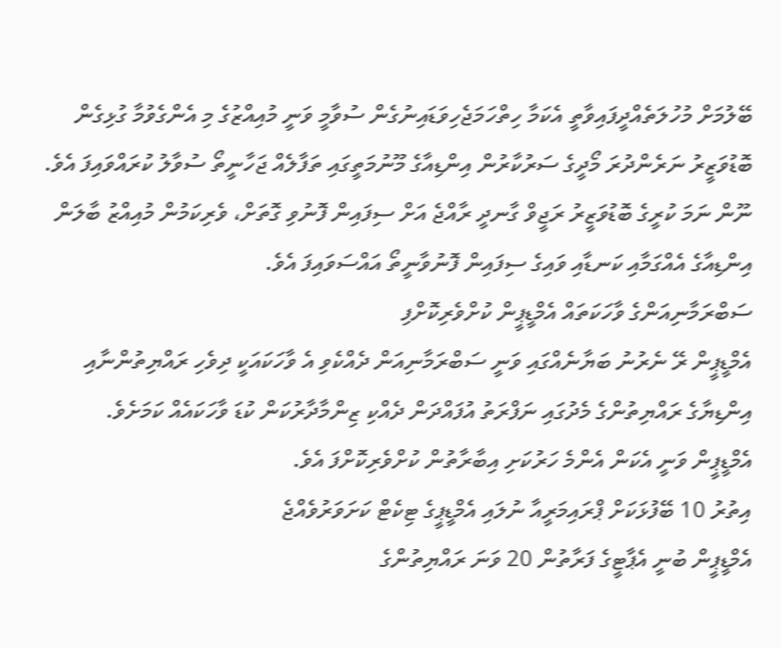ބޭލުމަށް މުހުލަތެއްދީފައިވާތީ އެކަމާ ހިތްހަމަޖެހިވަޑައިނުގެން ސުވާމީ ވަނީ މުއިއްޒުގެ މި އެންގެވުމާ ގުޅިގެން ބޮޑުވަޒީރު ނަރެންދުރަ މޯދީގެ ސަރުކާރުން އިންޑިއާގެ މޫނުމަތީގައި ތަފާލެއް ޖަހާނީތޯ ސުވާލު ކުރައްވައިފަ އެވެ. ނޫން ނަމަ ކުރީގެ ބޮޑުވަޒީރު ރަޖީވް ގާނދީ ރާއްޖެ އަށް ސިފައިން ފޮނުވި ގޮތަށް، ވެރިކަމުން މުއިއްޒު ބާލަން އިންޑިއާގެ އެއްގަމާއި ކަނޑާއި ވައިގެ ސިފައިން ފޮނުވާނީތޯ އައްސަވައިފަ އެވެ.
ސަބްރަމާނިއަންގެ ވާހަކަތައް އެމްޑީޕީން ކުށްވެރިކޮށްފި
އެމްޑީޕީން ރޭ ނެރުނު ބަޔާނެއްގައި ވަނީ ސަބްރަމާނިއަން ދެއްކެވި އެ ވާހަކައަކީ ދިވެހި ރައްޔިތުންނާއި އިންޑިޔާގެ ރައްޔިތުންގެ މެދުގައި ނަފްރަތު އުފައްދަން ދެއްކި ޒިންމާދާރުކަން ކުޑަ ވާހަކައެއް ކަމަށެވެ.
އެމްޑީޕީން ވަނީ އެކަން އެންމެ ހަރުކަށި އިބާރާތުން ކުށްވެރިކޮށްފަ އެވެ.
އިތުރު 10 ބޭފުޅަކަށް ޕްރައިމަރީއާ ނުލައި އެމްޑީޕީގެ ޓިކެޓް ކަށަވަރުވެއްޖެ
އެމްޑީޕީން ބުނީ އެޕާޓީގެ ފަރާތުން 20 ވަނަ ރައްޔިތުންގެ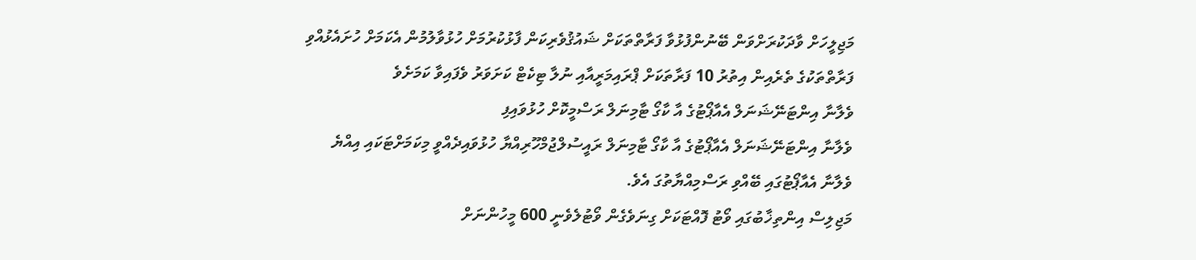މަޖިލީހަށް ވާދަކުރަށްވަން ބޭނުންފުޅުވާ ފަރާތްތަކަށް ޝައުޤުވެރިކަން ފާޅުކުރުމަށް ހުޅުވާލުމުން އެކަމަށް ހުށައެޅުއްވި ފަރާތްތަކުގެ ތެރެއިން އިތުރު 10 ފަރާތަކަށް ޕްރައިމަރީއާއި ނުލާ ޓިކެޓް ކަށަވަރު ވެފައިވާ ކަމަށެވެ
ވެލާނާ އިންޓަނޭޝަނަލް އެއާޕޯޓުގެ އާ ކާގޯ ޓާމިނަލް ރަސްމީކޮށް ހުޅުވައިފި
ވެލާނާ އިންޓަނޭޝަނަލް އެއާޕޯޓުގެ އާ ކާގޯ ޓާމިނަލް ރައީސުލްޖުމްހޫރިއްޔާ ހުޅުވައިދެއްވީ މިކަމަށްޓަކައި އިއްޔެ ވެލާނާ އެއާޕޯޓުގައި ބޭއްވި ރަސްމިއްޔާތުގަ އެވެ.
މަޖިލިސް އިންތިޚާބުގައި ވޯޓު ފޮއްޓަކަށް ގިނަވެގެން ވޯޓުލެވެނީ 600 މީހުންނަށް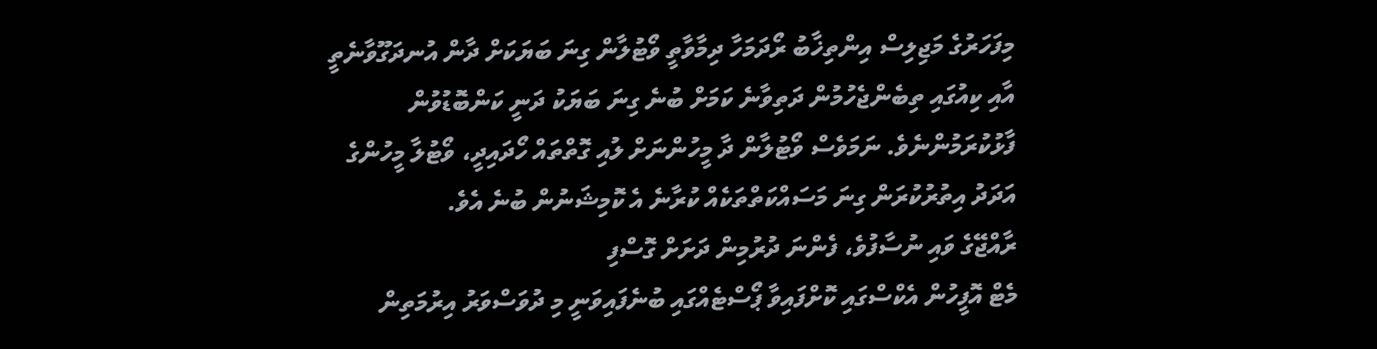މިފަހަރުގެ މަޖިލިސް އިންތިޚާބު ރޯދަމަހާ ދިމާވާތީ ވޯޓުލާން ގިނަ ބަޔަކަށް ދާން އުނދަގޫވާނެތީ އާއި ކިއުގައި ތިބެންޖެހުމުން ދަތިވާނެ ކަމަށް ބުނެ ގިނަ ބަޔަކު ދަނީ ކަންބޮޑުވުން ފާޅުކުރަމުންނެވެ. ނަމަވެސް ވޯޓުލާން ދާ މީހުންނަށް ލުއި ގޮތްތައް ހޯދައިދީ، ވޯޓުލާ މީހުންގެ އަދަދު އިތުރުކުރަން ގިނަ މަސައްކަތްތަކެއް ކުރާނެ އެ ކޮމިޝަނުން ބުނެ އެވެ.
ރާއްޖޭގެ ވައި ނުސާފުވެ، ފެންނަ ދުރުމިން ދަށަށް ގޮސްފި
މެޓް އޮފީހުން އެކްސްގައި ކޮށްފައިވާ ޕޯސްޓެއްގައި ބުނެފައިވަނީ މި ދުވަސްވަރު އިރުމަތިން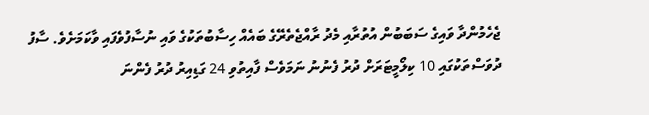ޖެހެމުންދާ ވައިގެ ސަބަބުން އުތުރާއި މެދު ރާއްޖެތެރޭގެ ބައެއް ހިސާބުތަކުގެ ވައި ނުސާފުވެފައި ވާކަމަށެވެ. ސާފު ދުވަސްތަކުގައި 10 ކިލޯމީޓަރަށް ދުރު ފެނުނު ނަމަވެސް ފާއިތުވި 24 ގަޑިއިރު ދުރު ފެންނަ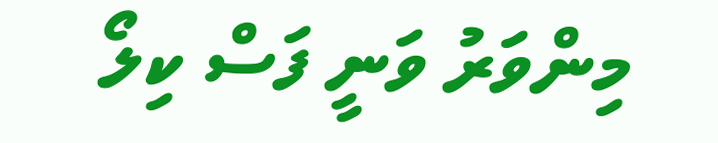މިންވަރު ވަނީ ފަސް ކިލޯ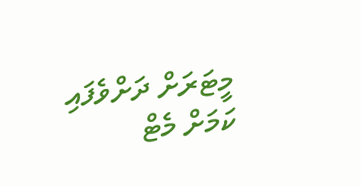މީޓަރަށް ދަށްވެފައި ކަމަށް މެޓް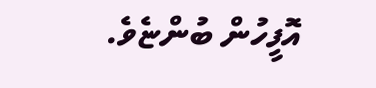އޮފީހުން ބުންޏެވެ.